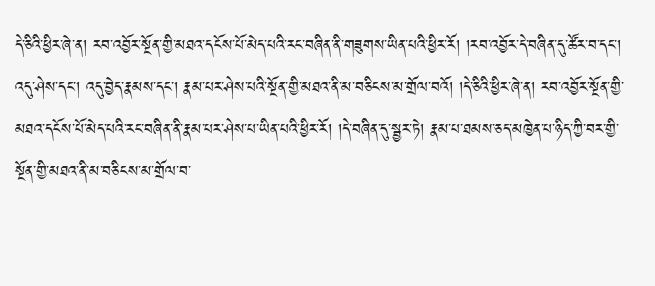དེ་ཅིའི་ཕྱིར་ཞེ་ན། རབ་འབྱོར་སྔོན་གྱི་མཐའ་དངོས་པོ་མེད་པའི་རང་བཞིན་ནི་གཟུགས་ཡིན་པའི་ཕྱིར་རོ། །རབ་འབྱོར་དེ་བཞིན་དུ་ཚོར་བ་དང་། འདུ་ཤེས་དང་། འདུ་བྱེད་རྣམས་དང་། རྣམ་པར་ཤེས་པའི་སྔོན་གྱི་མཐའ་ནི་མ་བཅིངས་མ་གྲོལ་བའོ། །དེ་ཅིའི་ཕྱིར་ཞེ་ན། རབ་འབྱོར་སྔོན་གྱི་མཐའ་དངོས་པོ་མེད་པའི་རང་བཞིན་ནི་རྣམ་པར་ཤེས་པ་ཡིན་པའི་ཕྱིར་རོ། །དེ་བཞིན་དུ་སྦྱར་ཏེ། རྣམ་པ་ཐམས་ཅད་མཁྱེན་པ་ཉིད་ཀྱི་བར་གྱི་སྔོན་གྱི་མཐའ་ནི་མ་བཅིངས་མ་གྲོལ་བ་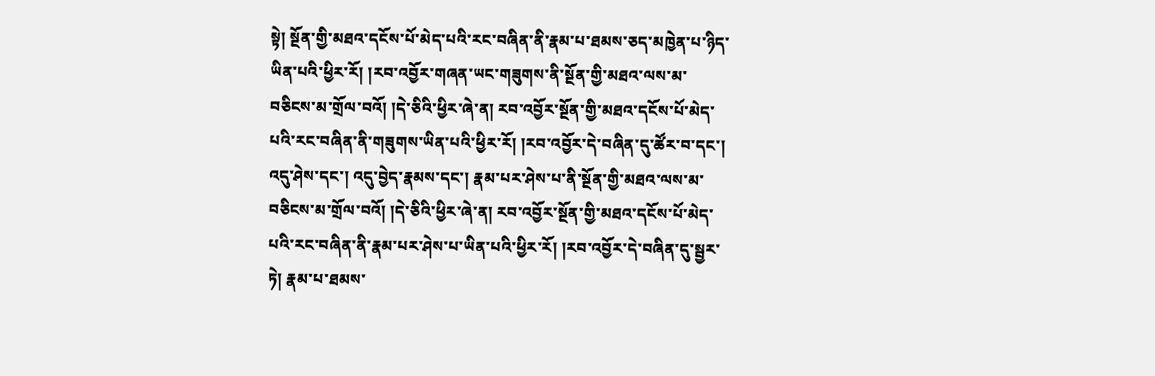སྟེ། སྔོན་གྱི་མཐའ་དངོས་པོ་མེད་པའི་རང་བཞིན་ནི་རྣམ་པ་ཐམས་ཅད་མཁྱེན་པ་ཉིད་ཡིན་པའི་ཕྱིར་རོ། །རབ་འབྱོར་གཞན་ཡང་གཟུགས་ནི་སྔོན་གྱི་མཐའ་ལས་མ་བཅིངས་མ་གྲོལ་བའོ། །དེ་ཅིའི་ཕྱིར་ཞེ་ན། རབ་འབྱོར་སྔོན་གྱི་མཐའ་དངོས་པོ་མེད་པའི་རང་བཞིན་ནི་གཟུགས་ཡིན་པའི་ཕྱིར་རོ། །རབ་འབྱོར་དེ་བཞིན་དུ་ཚོར་བ་དང་། འདུ་ཤེས་དང་། འདུ་བྱེད་རྣམས་དང་། རྣམ་པར་ཤེས་པ་ནི་སྔོན་གྱི་མཐའ་ལས་མ་བཅིངས་མ་གྲོལ་བའོ། །དེ་ཅིའི་ཕྱིར་ཞེ་ན། རབ་འབྱོར་སྔོན་གྱི་མཐའ་དངོས་པོ་མེད་པའི་རང་བཞིན་ནི་རྣམ་པར་ཤེས་པ་ཡིན་པའི་ཕྱིར་རོ། །རབ་འབྱོར་དེ་བཞིན་དུ་སྦྱར་ཏེ། རྣམ་པ་ཐམས་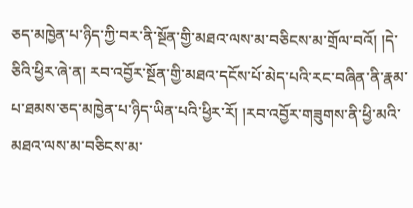ཅད་མཁྱེན་པ་ཉིད་ཀྱི་བར་ནི་སྔོན་གྱི་མཐའ་ལས་མ་བཅིངས་མ་གྲོལ་བའོ། །དེ་ཅིའི་ཕྱིར་ཞེ་ན། རབ་འབྱོར་སྔོན་གྱི་མཐའ་དངོས་པོ་མེད་པའི་རང་བཞིན་ནི་རྣམ་པ་ཐམས་ཅད་མཁྱེན་པ་ཉིད་ཡིན་པའི་ཕྱིར་རོ། །རབ་འབྱོར་གཟུགས་ནི་ཕྱི་མའི་མཐའ་ལས་མ་བཅིངས་མ་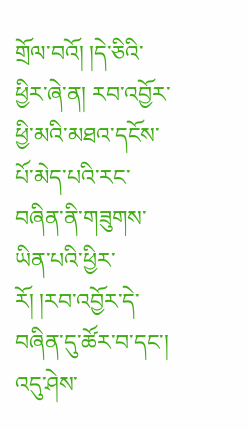གྲོལ་བའོ། །དེ་ཅིའི་ཕྱིར་ཞེ་ན། རབ་འབྱོར་ཕྱི་མའི་མཐའ་དངོས་པོ་མེད་པའི་རང་བཞིན་ནི་གཟུགས་ཡིན་པའི་ཕྱིར་རོ། །རབ་འབྱོར་དེ་བཞིན་དུ་ཚོར་བ་དང་། འདུ་ཤེས་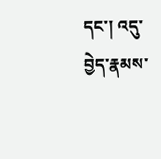དང་། འདུ་བྱེད་རྣམས་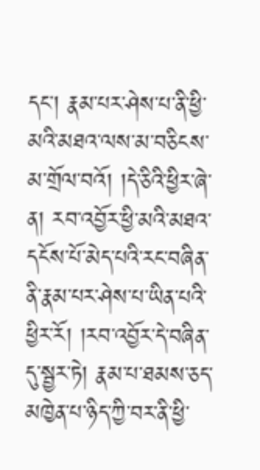དང་། རྣམ་པར་ཤེས་པ་ནི་ཕྱི་མའི་མཐའ་ལས་མ་བཅིངས་མ་གྲོལ་བའོ། །དེ་ཅིའི་ཕྱིར་ཞེ་ན། རབ་འབྱོར་ཕྱི་མའི་མཐའ་དངོས་པོ་མེད་པའི་རང་བཞིན་ནི་རྣམ་པར་ཤེས་པ་ཡིན་པའི་ཕྱིར་རོ། །རབ་འབྱོར་དེ་བཞིན་དུ་སྦྱར་ཏེ། རྣམ་པ་ཐམས་ཅད་མཁྱེན་པ་ཉིད་ཀྱི་བར་ནི་ཕྱི་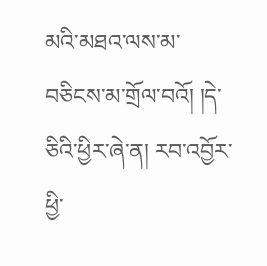མའི་མཐའ་ལས་མ་བཅིངས་མ་གྲོལ་བའོ། །དེ་ཅིའི་ཕྱིར་ཞེ་ན། རབ་འབྱོར་ཕྱི་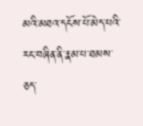མའི་མཐའ་དངོས་པོ་མེད་པའི་རང་བཞིན་ནི་རྣམ་པ་ཐམས་ཅད་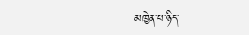མཁྱེན་པ་ཉིད་